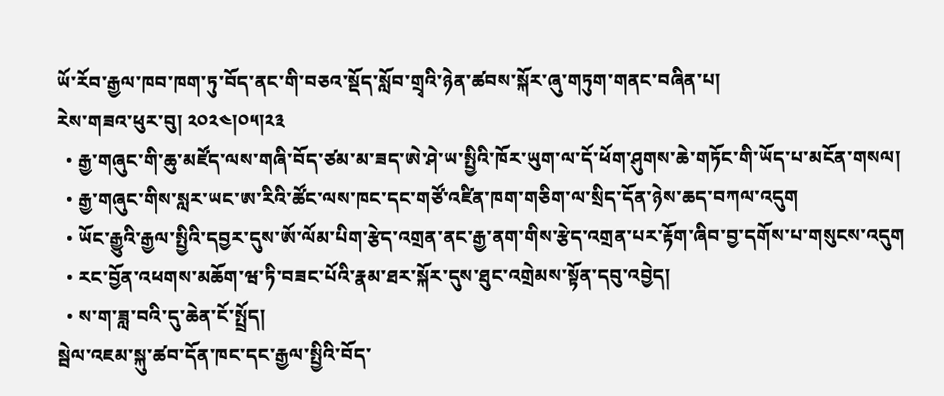ཡོ་རོབ་རྒྱལ་ཁབ་ཁག་ཏུ་བོད་ནང་གི་བཅའ་སྡོད་སློབ་གྲྭའི་ཉེན་ཚབས་སྐོར་ཞུ་གཏུག་གནང་བཞིན་པ།
རེས་གཟའ་ཕུར་བུ། ༢༠༢༤།༠༥།༢༣
  • རྒྱ་གཞུང་གི་ཆུ་མཛོད་ལས་གཞི་བོད་ཙམ་མ་ཟད་ཨེ་ཤེ་ཡ་སྤྱིའི་ཁོར་ཡུག་ལ་དོ་ཕོག་ཤུགས་ཆེ་གཏོང་གི་ཡོད་པ་མངོན་གསལ།
  • རྒྱ་གཞུང་གིས་སླར་ཡང་ཨ་རིའི་ཚོང་ལས་ཁང་དང་གཙོ་འཛིན་ཁག་གཅིག་ལ་སྲིད་དོན་ཉེས་ཆད་བཀལ་འདུག
  • ཡོང་རྒྱུའི་རྒྱལ་སྤྱིའི་དབྱར་དུས་ཨོ་ལོམ་པིག་རྩེད་འགྲན་ནང་རྒྱ་ནག་གིས་རྩེད་འགྲན་པར་རྟོག་ཞིབ་བྱ་དགོས་པ་གསུངས་འདུག
  • རང་བྱོན་འཕགས་མཆོག་ཝ་ཏི་བཟང་པོའི་རྣམ་ཐར་སྐོར་དུས་ཐུང་འགྲེམས་སྟོན་དབུ་འབྱེད།
  • ས་ག་ཟླ་བའི་དུ་ཆེན་ངོ་སྤྲོད།
སྦེལ་འཇམ་སྐུ་ཚབ་དོན་ཁང་དང་རྒྱལ་སྤྱིའི་བོད་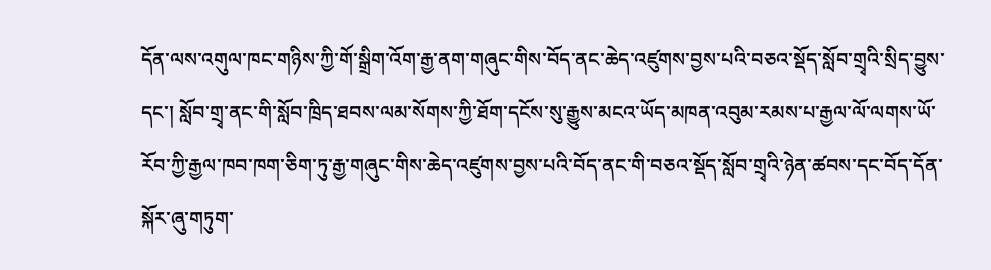དོན་ལས་འགུལ་ཁང་གཉིས་ཀྱི་གོ་སྒྲིག་འོག་རྒྱ་ནག་གཞུང་གིས་བོད་ནང་ཆེད་འཛུགས་བྱས་པའི་བཅའ་སྡོད་སློབ་གྲྭའི་སྲིད་བྱུས་དང་། སློབ་གྲྭ་ནང་གི་སློབ་ཁྲིད་ཐབས་ལམ་སོགས་ཀྱི་ཐོག་དངོས་སུ་རྒྱུས་མངའ་ཡོད་མཁན་འབུམ་རམས་པ་རྒྱལ་ལོ་ལགས་ཡོ་རོབ་ཀྱི་རྒྱལ་ཁབ་ཁག་ཅིག་ཏུ་རྒྱ་གཞུང་གིས་ཆེད་འཛུགས་བྱས་པའི་བོད་ནང་གི་བཅའ་སྡོད་སློབ་གྲྭའི་ཉེན་ཚབས་དང་བོད་དོན་སྐོར་ཞུ་གཏུག་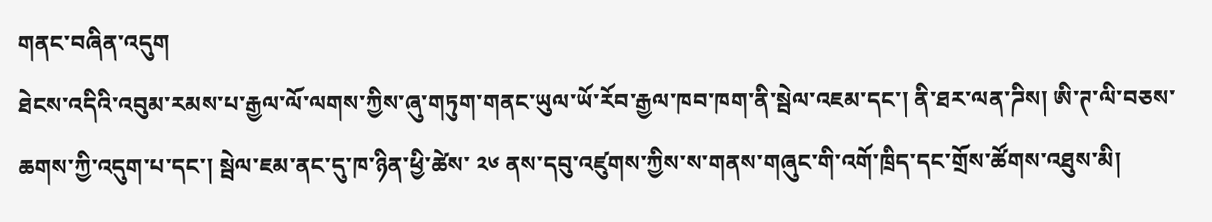གནང་བཞིན་འདུག
ཐེངས་འདིའི་འབུམ་རམས་པ་རྒྱལ་ལོ་ལགས་ཀྱིས་ཞུ་གཏུག་གནང་ཡུལ་ཡོ་རོབ་རྒྱལ་ཁབ་ཁག་ནི་སྦེལ་འཇམ་དང་། ནི་ཐར་ལན་ཌིས། ཨི་ཊ་ལི་བཅས་ཆགས་ཀྱི་འདུག་པ་དང་། སྦེལ་ཇམ་ནང་དུ་ཁ་ཉིན་ཕྱི་ཚེས་ ༢༦ ནས་དབུ་འཛུགས་ཀྱིས་ས་གནས་གཞུང་གི་འགོ་ཁྲིད་དང་གྲོས་ཚོགས་འཐུས་མི།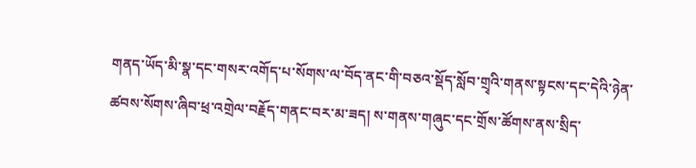གནད་ཡོད་མི་སྣ་དང་གསར་འགོད་པ་སོགས་ལ་བོད་ནང་གི་བཅའ་སྡོད་སློབ་གྲྭའི་གནས་སྟངས་དང་དེའི་ཉེན་ཚབས་སོགས་ཞིབ་ཕྲ་འགྲེལ་བརྗོད་གནང་བར་མ་ཟད། ས་གནས་གཞུང་དང་གྲོས་ཚོགས་ནས་སྲིད་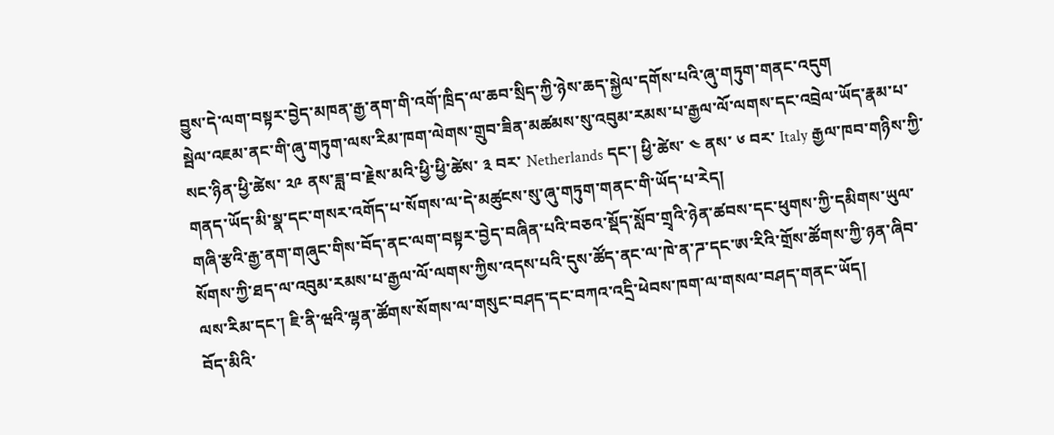བྱུས་དེ་ལག་བསྟར་བྱེད་མཁན་རྒྱ་ནག་གི་འགོ་ཁྲིད་ལ་ཆབ་སྲིད་ཀྱི་ཉེས་ཆད་སྐྱེལ་དགོས་པའི་ཞུ་གཏུག་གནང་འདུག
སྦེལ་འཇམ་ནང་གི་ཞུ་གཏུག་ལས་རིམ་ཁག་ལེགས་གྲུབ་ཟིན་མཚམས་སུ་འབུམ་རམས་པ་རྒྱལ་ལོ་ལགས་དང་འབྲེལ་ཡོད་རྣམ་པ་སང་ཉིན་ཕྱི་ཚེས་ ༢༩ ནས་ཟླ་བ་རྗེས་མའི་ཕྱི་ཕྱི་ཚེས་ ༣ བར་ Netherlands དང་། ཕྱི་ཚེས་ ༤ ནས་ ༦ བར་ Italy རྒྱལ་ཁབ་གཉིས་ཀྱི་གནད་ཡོད་མི་སྣ་དང་གསར་འགོད་པ་སོགས་ལ་དེ་མཚུངས་སུ་ཞུ་གཏུག་གནང་གི་ཡོད་པ་རེད།
གཞི་རྩའི་རྒྱ་ནག་གཞུང་གིས་བོད་ནང་ལག་བསྟར་བྱེད་བཞིན་པའི་བཅའ་སྡོད་སློབ་གྲྭའི་ཉེན་ཚབས་དང་ཕུགས་ཀྱི་དམིགས་ཡུལ་སོགས་ཀྱི་ཐད་ལ་འབུམ་རམས་པ་རྒྱལ་ལོ་ལགས་ཀྱིས་འདས་པའི་དུས་ཚོད་ནང་ལ་ཁེ་ན་ཌ་དང་ཨ་རིའི་གྲོས་ཚོགས་ཀྱི་ཉན་ཞིབ་ལས་རིམ་དང་། ཇི་ནི་ཝའི་ལྷན་ཚོགས་སོགས་ལ་གསུང་བཤད་དང་བཀའ་འདྲི་ཕེབས་ཁག་ལ་གསལ་བཤད་གནང་ཡོད།
བོད་མིའི་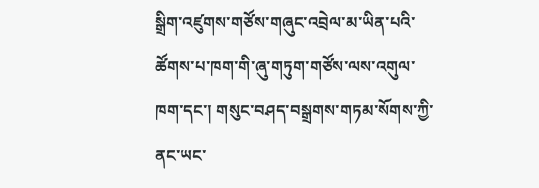སྒྲིག་འཛུགས་གཙོས་གཞུང་འབྲེལ་མ་ཡིན་པའི་ཚོགས་པ་ཁག་གི་ཞུ་གཏུག་གཙོས་ལས་འགུལ་ཁག་དང་། གསུང་བཤད་བསྒྲགས་གཏམ་སོགས་ཀྱི་ནང་ཡང་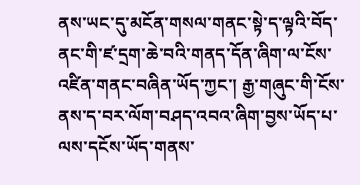ནས་ཡང་དུ་མངོན་གསལ་གནང་སྟེ་ད་ལྟའི་བོད་ནང་གི་ཛ་དྲག་ཆེ་བའི་གནད་དོན་ཞིག་ལ་ངོས་འཛིན་གནང་བཞིན་ཡོད་ཀྱང་། རྒྱ་གཞུང་གི་ངོས་ནས་ད་བར་ལོག་བཤད་འབའ་ཞིག་བྱས་ཡོད་པ་ལས་དངོས་ཡོད་གནས་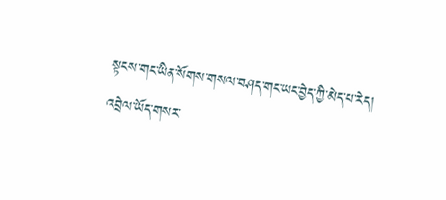སྟངས་གང་ཡིན་སོགས་གསལ་བཤད་གང་ཡང་བྱེད་ཀྱི་མེད་པ་རེད།
འབྲེལ་ཡོད་གསར་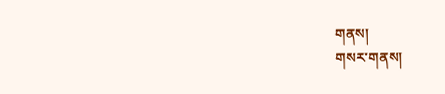གནས།
གསར་གནས།